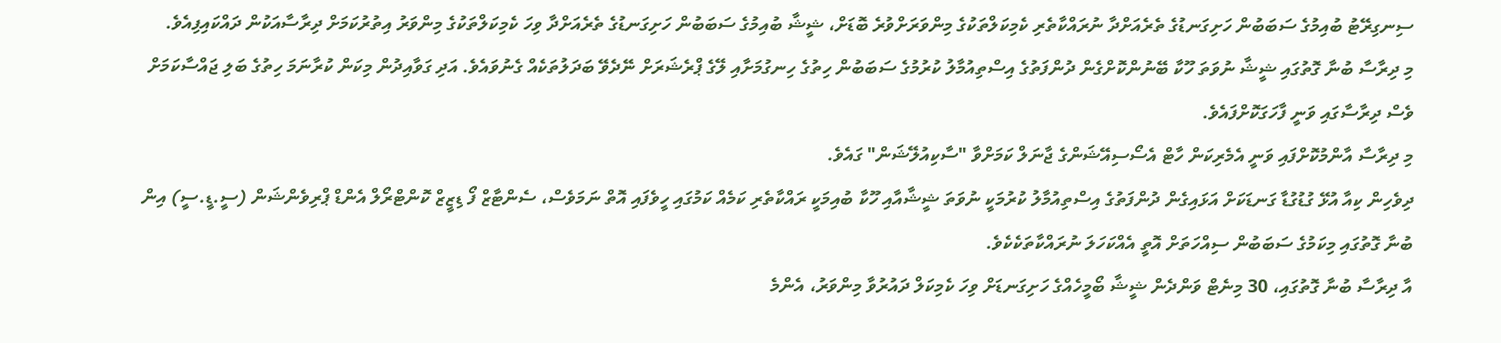ސިނގިރޭޓު ބުއިމުގެ ސަބަބުން ހަށިގަނޑުގެ ތެރެއަށްދާ ނުރައްކާތެރި ކެމިކަލްތަކުގެ މިންވަރަށްވުރެ ބޮޑަށް، ޝީޝާ ބުއިމުގެ ސަބަބުން ހަށިގަނޑުގެ ތެރެއަށްދާ ވިހަ ކެމިކަލްތަކުގެ މިންވަރު އިތުރުކަމަށް ދިރާސާއަކުން ދައްކައިފިއެވެ.
މި ދިރާސާ ބުނާ ގޮތުގައި ޝީޝާ ނުވަތަ ހޫކާ ބޭނުންކޮށްގެން ދުންފަތުގެ އިސްތިއުމާލު ކުރުމުގެ ސަބަބުން ހިތުގެ ހިނގުމަށާއި ލޭގެ ޕްރެޝަރަށް ނޭދެވޭ ބަދަލުތަކެއް ގެނުވައެވެ. އަދި ގަވާއިދުން މިކަން ކުރާނަމަ ހިތުގެ ބަލި ޖައްސާކަމަށް ވެސް ދިރާސާގައި ވަނީ ފާހަގަކޮށްފައެވެ.
މި ދިރާސާ އާންމުކޮށްފައި ވަނީ އެމެރިކަން ހާޓް އެސޯސިއޭޝަންގެ ޖާނަލް ކަމަށްވާ "ސާކިއުލޭޝަން" ގައެވެ.
ދިވެހިން ކިއާ އުޅޭ ގުޑުގުޑާ ގަނޑަކަށް އަޅައިގެން ދުންފަތުގެ އިސްތިއުމާލު ކުރުމަކީ ނުވަތަ ޝީޝާއާއި ހޫކާ ބުއިމަކީ ރައްކާތެރި ކަމެއް ކަމުގައި ހީވެފައި އޮތް ނަމަވެސް، ސެންޓާޒް ފޯ ޑިޒީޒް ކޮންޓްރޯލް އެންޑް ޕްރިވެންޝަން (ސީ.ޑީ.ސީ) އިން ބުނާ ގޮތުގައި މިކަމުގެ ސަބަބުން ސިއްހަތަށް އޮތީ އެއްކަހަލަ ނުރައްކާތަކެކެވެ.
އާ ދިރާސާ ބުނާ ގޮތުގައި، 30 މިނެޓް ވަންދެން ޝީޝާ ބޯމީހެއްގެ ހަށިގަނޑަށް ވިހަ ކެމިކަލް ދައުރުވާ މިންވަރު، އެންމެ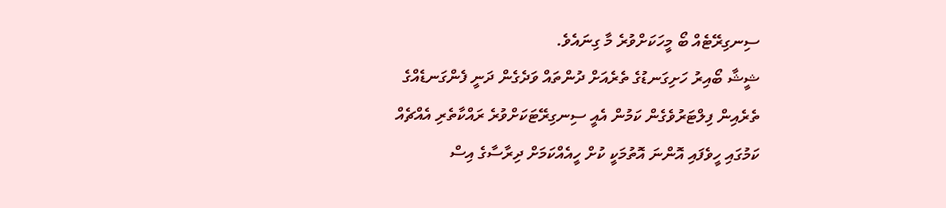ސިނގިރޭޓެއް ބޯ މީހަކަށްވުރެ މާ ގިނައެވެ.
ޝީޝާ ބޯއިރު ހަށިގަނޑުގެ ތެރެއަށް ދުންތައް ވަދެގެން ދަނީ ފެންގަނޑެއްގެ ތެރެއިން ފިލްޓަރުވެގެން ކަމުން އެއީ ސިނގިރޭޓަކަށްވުރެ ރައްކާތެރި އެއްޗެއް ކަމުގައި ހީވެފައި އޮންނަ އޮތުމަކީ ކުށް ހީއެއްކަމަށް ދިރާސާގެ އިސް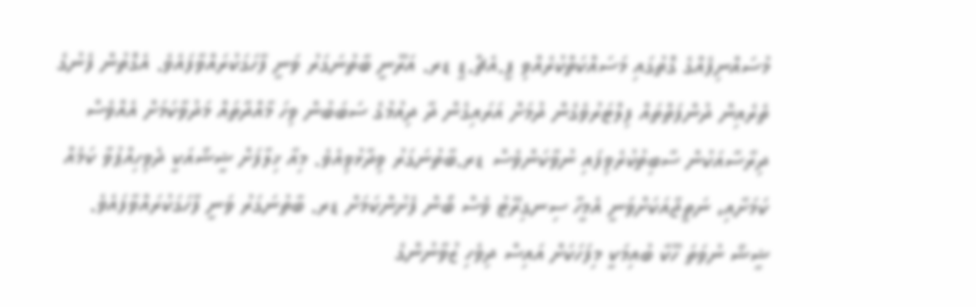މުސައްނިފެއްގެ ގޮތުގައި މަސައްކަތްކުރެއްވި ޕީ.އެޗް.ޑީ ޑރ. އަރޫނީ ބާތުނަގަރު ވަނީ ފާހަގަކުރައްވާފައެވެ. އެގޮތުން ފެނުގެ ތެރެއިން ދުންފަތްތައް ފިލްޓަރުވެގެން ދުމަށް އަރައިގެން ދާ ދިއުމުގެ ސަބަބުން ވިހަ މާއްދާތައް މަދުވާކަމަށް އެއްވެސް ދިރާސާއަކުން ސާބިތުކުރެވިފައި ނުވާކަންވެސް ޑރ.ބާތުނަގަރު ވިދާޅުވިއެވެ. މިއާ ޚިލާފަށް ޝީޝާއަކީ ދެވިހިއްޕުވާ ކަމެއް ކަމަށާއި، ނަތީޖާއަކަށްވަނީ އެމީހާ ސިނގިރޭޓު ވެސް ބޯން ފެށުންކަމަށް ޑރ. ބާތުނަގަރު ވަނީ ފާހަގަކުރައްވާފައެވެ.
ޝީޝާ ނުވަތަ ހޫކާ ބުއިމަކީ މިފަހަކަށް އައިސް ދިވެހި ޒުވާނުންގެ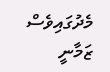މެދުގައިވެސް ޒަމާނީ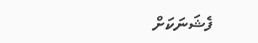ފެޝަނަކަށް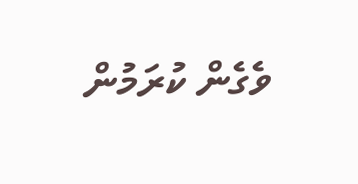ވެގެން ކުރަމުން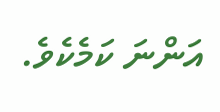އަންނަ ކަމެކެވެ.